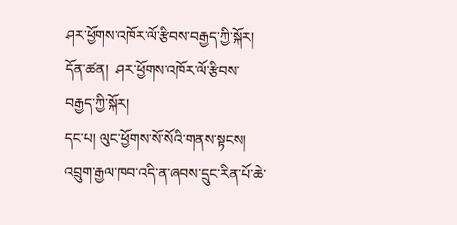ཤར་ཕྱོགས་འཁོར་ལོ་རྩིབས་བརྒྱད་ཀྱི་སྐོར།
དོན་ཚན།  ཤར་ཕྱོགས་འཁོར་ལོ་རྩིབས་བརྒྱད་ཀྱི་སྐོར།
དང་པ། ལུང་ཕྱོགས་སོ་སོའི་གནས་སྟངས།
འབྲུག་རྒྱལ་ཁབ་འདི་ན་ཞབས་དྲུང་རིན་པོ་ཆེ་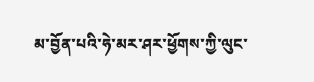མ་བྱོན་པའི་ཧེ་མར་ཤར་ཕྱོགས་ཀྱི་ལུང་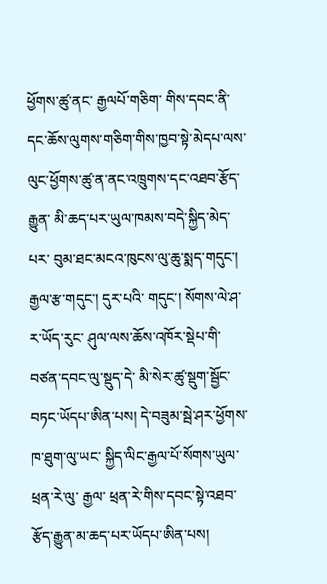ཕྱོགས་ཚུ་ནང་ རྒྱལཔོ་གཅིག་ གིས་དབང་ནི་དང་ཆོས་ལུགས་གཅིག་གིས་ཁྱབ་སྟེ་མེདཔ་ལས་ ལུང་ཕྱོགས་ཚུ་ན་ནང་འཁྲུགས་དང་འཐབ་རྩོད་རྒྱུན་ མི་ཆད་པར་ཡུལ་ཁམས་བདེ་སྐྱིད་མེད་པར་ བུམ་ཐང་མངའ་ཁུངས་ལུ་ཆུ་སྨད་གདུང་། རྒྱལ་རྩ་གདུང་། དུར་པའི་ གདུང་། སོགས་ལེ་ཤ་ར་ཡོད་རུང་ ཤུལ་ལས་ཆོས་འཁོར་སྡེཔ་གི་བཙན་དབང་ལུ་སྡུད་དེ་ མི་སེར་ཚུ་སྡུག་སྦྱོང་ བཏང་ཡོདཔ་ཨིན་པས། དེ་བཟུམ་སྦེ་ཤར་ཕྱོགས་ཁ་ཐུག་ལུ་ཡང་ སྐྱིད་ལིང་རྒྱལ་པོ་སོགས་ཡུལ་ཕྲན་རེ་ལུ་ རྒྱལ་ ཕྲན་རེ་གིས་དབང་སྟེ་འཐབ་རྩོད་རྒྱུན་མ་ཆད་པར་ཡོདཔ་ཨིན་པས།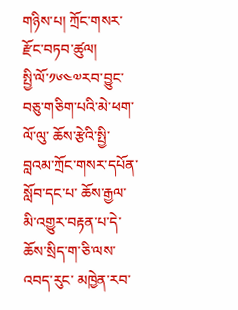གཉིས་པ། ཀྲོང་གསར་རྫོང་བཏབ་ཚུལ།
སྤྱི་ལོ་༡༦༤༧རབ་བྱུང་བཅུ་གཅིག་པའི་མེ་ཕག་ལོ་ལུ་ ཆོས་རྩེའི་སྤྱི་བླའམ་ཀྲོང་གསར་དཔོན་སློབ་དང་པ་ ཆོས་རྒྱལ་ མི་འགྱུར་བརྟན་པ་དེ་ ཆོས་སྲིད་ག་ཅི་ལས་འབད་རུང་ མཁྱེན་རབ་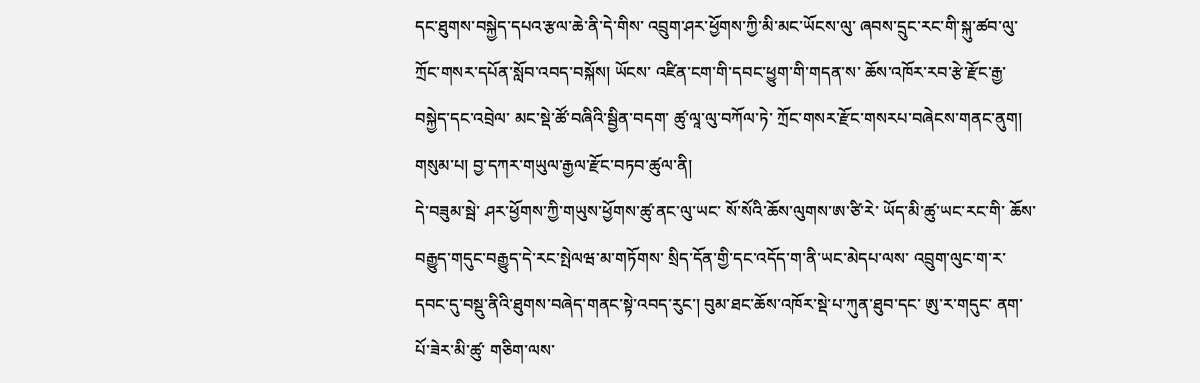དང་ཐུགས་བསྐྱེད་དཔའ་རྩལ་ཆེ་ནི་དེ་གིས་ འབྲུག་ཤར་ཕྱོགས་ཀྱི་མི་མང་ཡོངས་ལུ་ ཞབས་དྲུང་རང་གི་སྐུ་ཚབ་ལུ་ཀྲོང་གསར་དཔོན་སློབ་འབད་བསྐོས། ཡོངས་ འཛིན་ངག་གི་དབང་ཕྱུག་གི་གདན་ས་ ཆོས་འཁོར་རབ་རྩེ་རྫོང་རྒྱ་བསྐྱེད་དང་འབྲེལ་ མང་སྡེ་ཚོ་བཞིའི་སྦྱིན་བདག་ ཚུ་ལཱ་ལུ་བཀོལ་ཏེ་ ཀྲོང་གསར་རྫོང་གསརཔ་བཞེངས་གནང་ནུག།
གསུམ་པ། བྱ་དཀར་གཡུལ་རྒྱལ་རྫོང་བཏབ་ཚུལ་ནི།
དེ་བཟུམ་སྦེ་ ཤར་ཕྱོགས་ཀྱི་གཡུས་ཕྱོགས་ཚུ་ནང་ལུ་ཡང་ སོ་སོའི་ཆོས་ལུགས་ཨ་ཙི་རེ་ ཡོད་མི་ཚུ་ཡང་རང་གི་ ཆོས་བརྒྱུད་གདུང་བརྒྱུད་དེ་རང་སྤེལཝ་མ་གཏོགས་ སྲིད་དོན་གྱི་དང་འདོད་ག་ནི་ཡང་མེདཔ་ལས་ འབྲུག་ལུང་ག་ར་ དབང་དུ་བསྡུ་ནིའི་ཐུགས་བཞེད་གནང་སྟེ་འབད་རུང་། བུམ་ཐང་ཆོས་འཁོར་སྡེ་པ་ཀུན་ཐུབ་དང་ ཨུ་ར་གདུང་ ནག་པོ་ཟེར་མི་ཚུ་ གཅིག་ལས་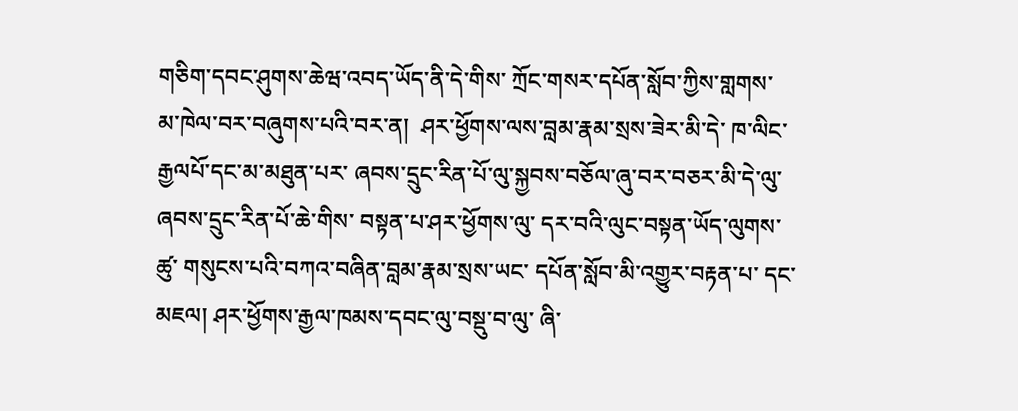གཅིག་དབང་ཤུགས་ཆེཝ་འབད་ཡོད་ནི་དེ་གིས་ ཀྲོང་གསར་དཔོན་སློབ་ཀྱིས་གླགས་ མ་ཁེལ་བར་བཞུགས་པའི་བར་ན།  ཤར་ཕྱོགས་ལས་བླམ་རྣམ་སྲས་ཟེར་མི་དེ་ ཁ་ལིང་རྒྱལཔོ་དང་མ་མཐུན་པར་ ཞབས་དྲུང་རིན་པོ་ལུ་སྐྱབས་བཅོལ་ཞུ་བར་བཅར་མི་དེ་ལུ་ ཞབས་དྲུང་རིན་པོ་ཆེ་གིས་ བསྟན་པ་ཤར་ཕྱོགས་ལུ་ དར་བའི་ལུང་བསྟན་ཡོད་ལུགས་ཚུ་ གསུངས་པའི་བཀའ་བཞིན་བླམ་རྣམ་སྲས་ཡང་ དཔོན་སློབ་མི་འགྱུར་བརྟན་པ་ དང་མཇལ། ཤར་ཕྱོགས་རྒྱལ་ཁམས་དབང་ལུ་བསྡུ་བ་ལུ་ ཞི་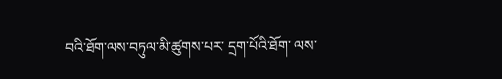བའི་ཐོག་ལས་བཏུལ་མི་ཚུགས་པར་ དྲག་པོའི་ཐོག་ ལས་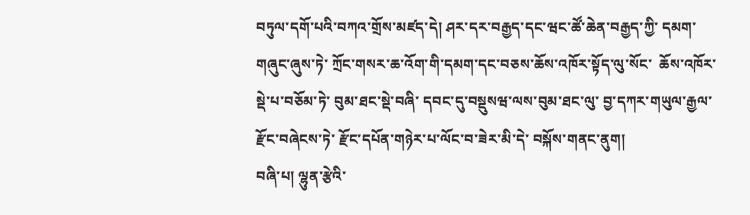བཏུལ་དགོ་པའི་བཀའ་གྲོས་མཛད་དེ། ཤར་དར་བརྒྱད་དང་ཝང་ཚོ་ཆེན་བརྒྱད་ཀྱི་ དམག་གཞུང་ཞུས་ཏེ་ ཀྲོང་གསར་ཆ་འོག་གི་དམག་དང་བཅས་ཆོས་འཁོར་སྟོད་ལུ་སོང་  ཆོས་འཁོར་སྡེ་པ་བཅོམ་ཏེ་ བུམ་ཐང་སྡེ་བཞི་ དབང་དུ་བསྡུསཝ་ལས་བུམ་ཐང་ལུ་ བྱ་དཀར་གཡུལ་རྒྱལ་རྫོང་བཞེངས་ཏེ་ རྫོང་དཔོན་གཉེར་པ་ལོང་བ་ཟེར་མི་དེ་ བསྐོས་གནང་ནུག།
བཞི་པ། ལྷུན་རྩེའི་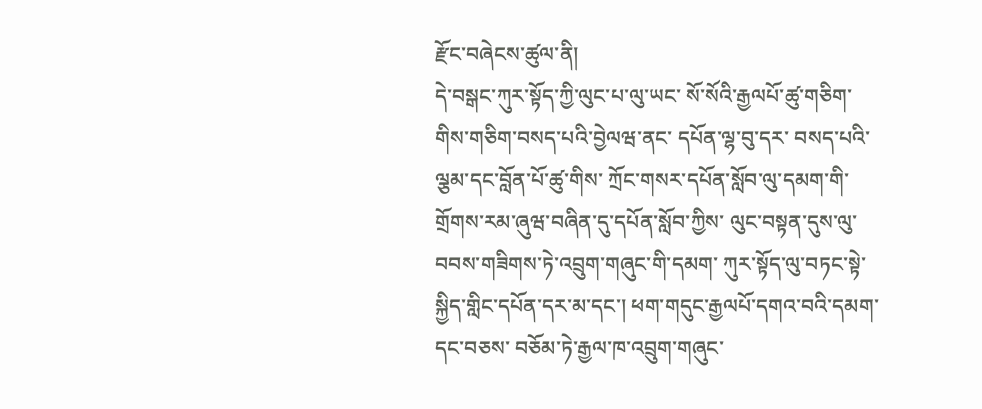རྫོང་བཞེངས་ཚུལ་ནི།
དེ་བསྒང་ཀུར་སྟོད་ཀྱི་ལུང་པ་ལུ་ཡང་ སོ་སོའི་རྒྱལཔོ་ཚུ་གཅིག་གིས་གཅིག་བསད་པའི་བྱེལཝ་ནང་ དཔོན་ལྷ་བུ་དར་ བསད་པའི་ལྕམ་དང་བློན་པོ་ཚུ་གིས་ ཀྲོང་གསར་དཔོན་སློབ་ལུ་དམག་གི་གྲོགས་རམ་ཞུཝ་བཞིན་དུ་དཔོན་སློབ་ཀྱིས་ ལུང་བསྟན་དུས་ལུ་བབས་གཟིགས་ཏེ་འབྲུག་གཞུང་གི་དམག་ ཀུར་སྟོད་ལུ་བཏང་སྟེ་སྐྱིད་གླིང་དཔོན་དར་མ་དང་། ཕག་གདུང་རྒྱལཔོ་དགའ་བའི་དམག་དང་བཅས་ བཅོམ་ཏེ་རྒྱལ་ཁ་འབྲུག་གཞུང་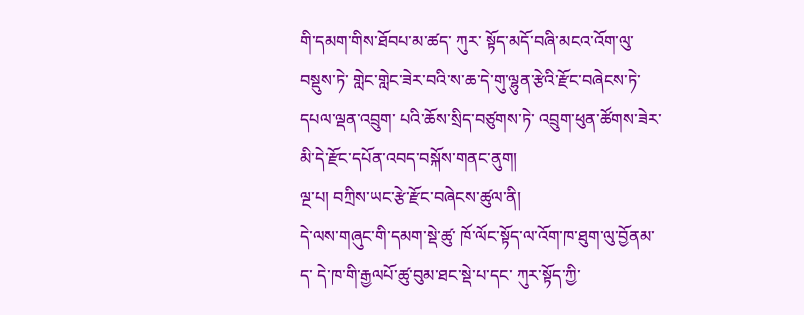གི་དམག་གིས་ཐོབཔ་མ་ཚད་ ཀུར་ སྟོད་མདོ་བཞི་མངའ་འོག་ལུ་བསྡུས་ཏེ་ གླེང་གླེང་ཟེར་བའི་ས་ཆ་དེ་གུ་ལྷུན་རྩེའི་རྫོང་བཞེངས་ཏེ་ དཔལ་ལྡན་འབྲུག་ པའི་ཆོས་སྲིད་བཙུགས་ཏེ་ འབྲུག་ཕུན་ཚོགས་ཟེར་མི་དེ་རྫོང་དཔོན་འབད་བསྐོས་གནང་ནུག།
ལྔ་པ། བཀྲིས་ཡང་རྩེ་རྫོང་བཞེངས་ཚུལ་ནི།
དེ་ལས་གཞུང་གི་དམག་སྡེ་ཚུ་ ཁོ་ལོང་སྟོད་ལ་འོག་ཁ་ཐུག་ལུ་བྱོནམ་ད་ དེ་ཁ་གི་རྒྱལཔོ་ཚུ་བུམ་ཐང་སྡེ་པ་དང་ ཀུར་སྟོད་ཀྱི་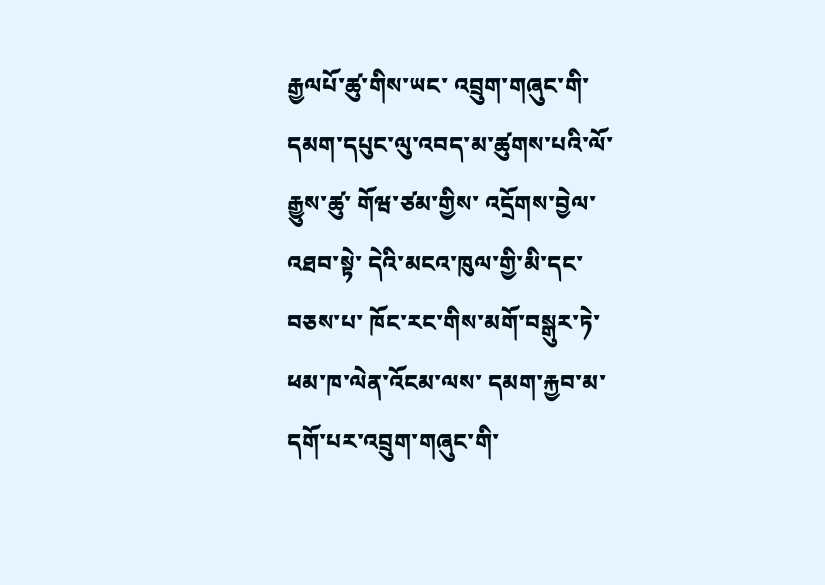རྒྱལཔོ་ཚུ་གིས་ཡང་ འབྲུག་གཞུང་གི་དམག་དཔུང་ལུ་འབད་མ་ཚུགས་པའི་ལོ་རྒྱུས་ཚུ་ གོཝ་ཙམ་གྱིས་ འདྲོགས་བྱེལ་འཐབ་སྟེ་ དེའི་མངའ་ཁུལ་གྱི་མི་དང་བཅས་པ་ ཁོང་རང་གིས་མགོ་བསྒུར་ཏེ་ཕམ་ཁ་ལེན་འོངམ་ལས་ དམག་རྐྱབ་མ་དགོ་པར་འབྲུག་གཞུང་གི་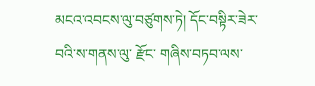མངའ་འབངས་ལུ་བཙུགས་ཏེ། དོང་བསྟིར་ཟེར་བའི་ས་གནས་ལུ་ རྫོང་ གཞིས་བཏབ་ལས་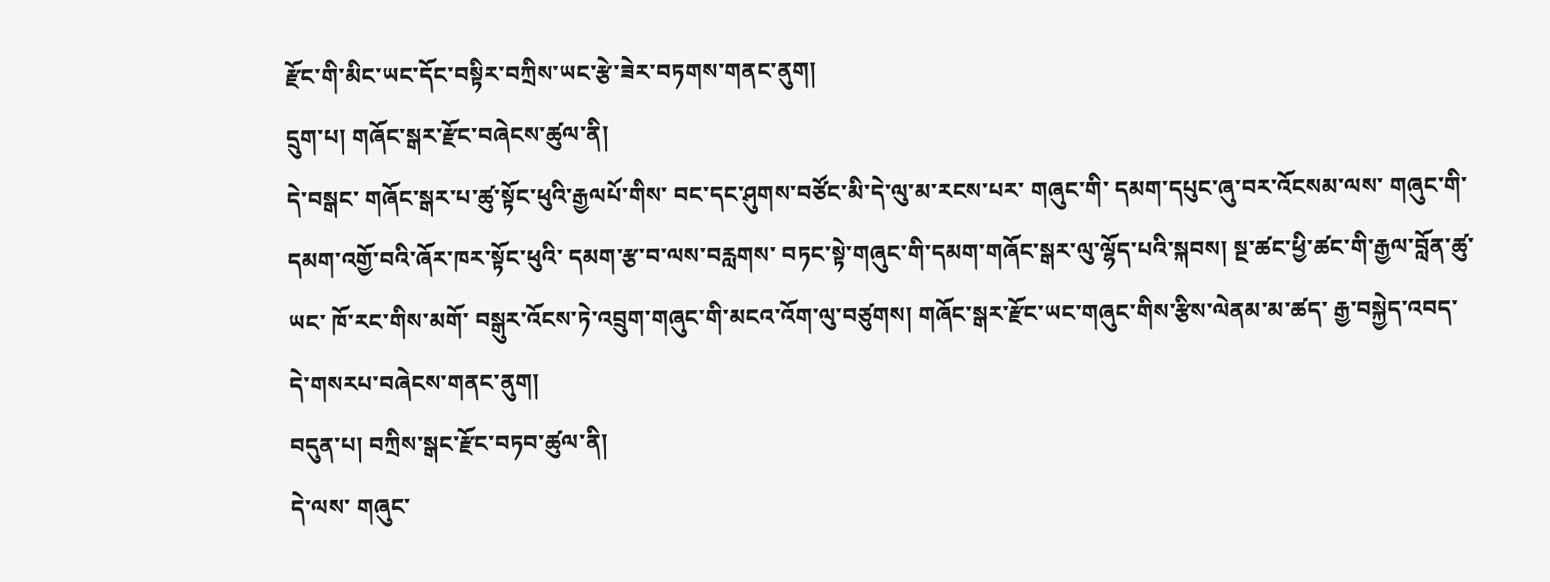རྫོང་གི་མིང་ཡང་དོང་བསྟིར་བཀྲིས་ཡང་རྩེ་ཟེར་བཏགས་གནང་ནུག།
དྲུག་པ། གཞོང་སྒར་རྫོང་བཞེངས་ཚུལ་ནི།
དེ་བསྒང་ གཞོང་སྒར་པ་ཚུ་སྟོང་ཕུའི་རྒྱལཔོ་གིས་ བང་དང་ཤུགས་བཙོང་མི་དེ་ལུ་མ་རངས་པར་ གཞུང་གི་ དམག་དཔུང་ཞུ་བར་འོངསམ་ལས་ གཞུང་གི་དམག་འགྱོ་བའི་ཞོར་ཁར་སྟོང་ཕུའི་ དམག་རྩ་བ་ལས་བརླགས་ བཏང་སྟེ་གཞུང་གི་དམག་གཞོང་སྒར་ལུ་ལྷོད་པའི་སྐབས། སྔ་ཚང་ཕྱི་ཚང་གི་རྒྱལ་བློན་ཚུ་ཡང་ ཁོ་རང་གིས་མགོ་ བསྒུར་འོངས་ཏེ་འབྲུག་གཞུང་གི་མངའ་འོག་ལུ་བཙུགས། གཞོང་སྒར་རྫོང་ཡང་གཞུང་གིས་རྩིས་ལེནམ་མ་ཚད་ རྒྱ་བསྐྱེད་འབད་དེ་གསརཔ་བཞེངས་གནང་ནུག།
བདུན་པ། བཀྲིས་སྒང་རྫོང་བཏབ་ཚུལ་ནི།
དེ་ལས་ གཞུང་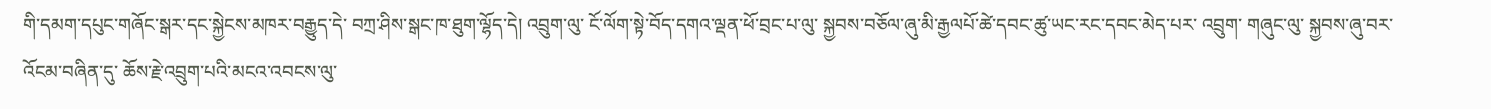གི་དམག་དཔུང་གཞོང་སྒར་དང་སྐྱེངས་མཁར་བརྒྱུད་དེ་ བཀྲ་ཤིས་སྒང་ཁ་ཐུག་ལྷོད་དེ། འབྲུག་ལུ་ ངོ་ལོག་སྟེ་བོད་དགའ་ལྡན་ཕོ་བྲང་པ་ལུ་ སྐྱབས་བཅོལ་ཞུ་མི་རྒྱལཔོ་ཚེ་དབང་ཚུ་ཡང་རང་དབང་མེད་པར་ འབྲུག་ གཞུང་ལུ་ སྐྱབས་ཞུ་བར་འོངམ་བཞིན་དུ་ ཆོས་རྗེ་འབྲུག་པའི་མངའ་འབངས་ལུ་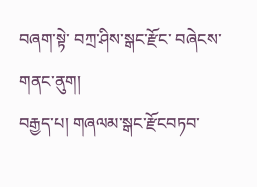བཞག་སྟེ་ བཀྲ་ཤིས་སྒང་རྫོང་ བཞེངས་གནང་ནུག།
བརྒྱད་པ། གཞལམ་སྒང་རྫོངབཏབ་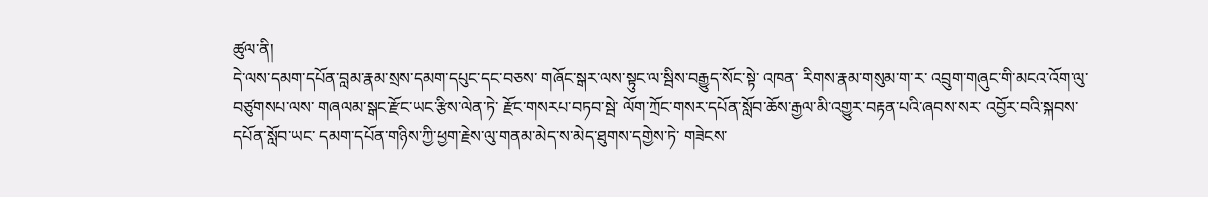ཚུལ་ནི།
དེ་ལས་དམག་དཔོན་བླམ་རྣམ་སྲས་དམག་དཔུང་དང་བཅས་ གཞོང་སྒར་ལས་སྟུང་ལ་སྦིས་བརྒྱུད་སོང་སྟེ་ འཁན་ རིགས་རྣམ་གསུམ་ག་ར་ འབྲུག་གཞུང་གི་མངའ་འོག་ལུ་བཙུགསཔ་ལས་ གཞལམ་སྒང་རྫོང་ཡང་རྩིས་ལེན་ཏེ་ རྫོང་གསརཔ་བཏབ་སྦེ་ ལོག་ཀྲོང་གསར་དཔོན་སློབ་ཆོས་རྒྱལ་མི་འགྱུར་བརྟན་པའི་ཞབས་སར་ འབྱོར་བའི་སྐབས་ དཔོན་སློབ་ཡང་ དམག་དཔོན་གཉིས་ཀྱི་ཕྱག་རྗེས་ལུ་གནམ་མེད་ས་མེད་ཐུགས་དགྱེས་ཏེ་ གཟེངས་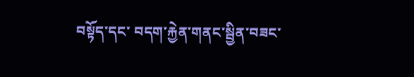བསྟོད་དང་ བདག་རྐྱེན་གནང་སྦྱིན་བཟང་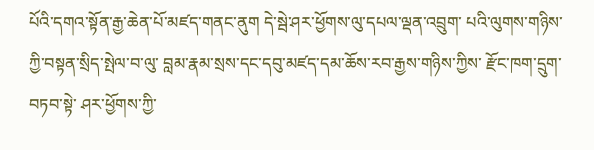པོའི་དགའ་སྟོན་རྒྱ་ཆེན་པོ་མཛད་གནང་ནུག དེ་སྦེ་ཤར་ཕྱོགས་ལུ་དཔལ་ལྡན་འབྲུག་ པའི་ལུགས་གཉིས་ཀྱི་བསྟན་སྲིད་སྤེལ་བ་ལུ་ བླམ་རྣམ་སྲས་དང་དབུ་མཛད་དམ་ཆོས་རབ་རྒྱས་གཉིས་ཀྱིས་ རྫོང་ཁག་དྲུག་བཏབ་སྟེ་ ཤར་ཕྱོགས་ཀྱི་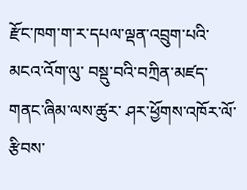རྫོང་ཁག་ག་ར་དཔལ་ལྡན་འབྲུག་པའི་མངའ་འོག་ལུ་ བསྡུ་བའི་བཀྲིན་མཛད་ གནང་ཞིམ་ལས་ཚུར་ ཤར་ཕྱོགས་འཁོར་ལོ་རྩིབས་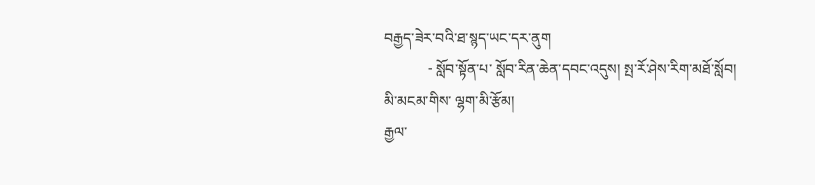བརྒྱད་ཟེར་བའི་ཐ་སྙད་ཡང་དར་ནུག
            - སློབ་སྟོན་པ་ སློབ་རིན་ཆེན་དབང་འདུས། སྤ་རོ་ཤེས་རིག་མཐོ་སློབ།
མི་མངམ་གིས་ ལྷག་མི་རྩོམ།
རྒྱལ་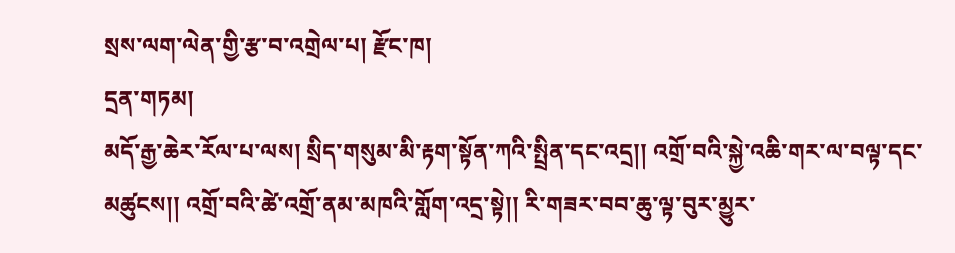སྲས་ལག་ལེན་གྱི་རྩ་བ་འགྲེལ་པ། རྫོང་ཁ།
དྲན་གཏམ།
མདོ་རྒྱ་ཆེར་རོལ་པ་ལས། སྲིད་གསུམ་མི་རྟག་སྟོན་ཀའི་སྤྲིན་དང་འདྲ།། འགྲོ་བའི་སྐྱེ་འཆི་གར་ལ་བལྟ་དང་མཚུངས།། འགྲོ་བའི་ཚེ་འགྲོ་ནམ་མཁའི་གློག་འདྲ་སྟེ།། རི་གཟར་བབ་ཆུ་ལྟ་བུར་མྱུར་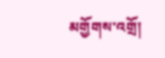མགྱོགས་འགྲོ།